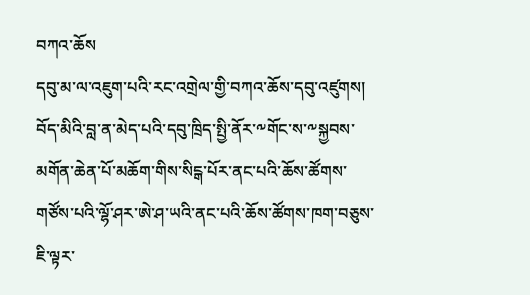བཀའ་ཆོས
དབུ་མ་ལ་འཇུག་པའི་རང་འགྲེལ་གྱི་བཀའ་ཆོས་དབུ་འཛུགས།
བོད་མིའི་བླ་ན་མེད་པའི་དབུ་ཁྲིད་སྤྱི་ནོར་༸གོང་ས་༸སྐྱབས་མགོན་ཆེན་པོ་མཆོག་གིས་སིངྒ་པོར་ནང་པའི་ཆོས་ཚོགས་གཙོས་པའི་ལྷོ་ཤར་ཨེ་ཤ་ཡའི་ནང་པའི་ཆོས་ཚོགས་ཁག་བཅུས་ཇི་ལྟར་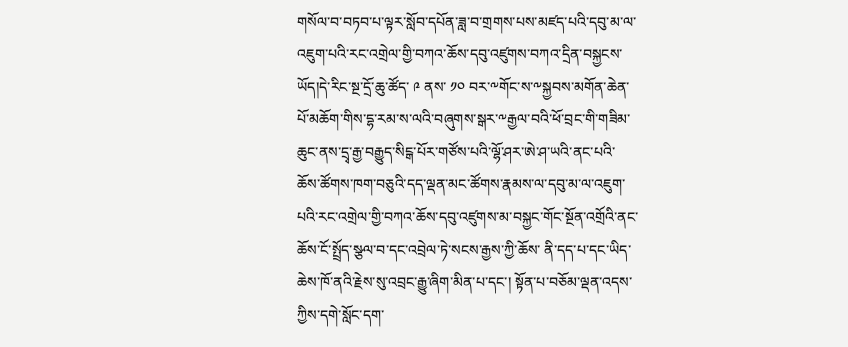གསོལ་བ་བཏབ་པ་ལྟར་སློབ་དཔོན་ཟླ་བ་གྲགས་པས་མཛད་པའི་དབུ་མ་ལ་འཇུག་པའི་རང་འགྲེལ་གྱི་བཀའ་ཆོས་དབུ་འཛུགས་བཀའ་དྲིན་བསྐྱངས་ཡོད།དེ་རིང་སྔ་དྲོ་ཆུ་ཚོད་ ༩ ནས་ ༡༠ བར་༸གོང་ས་༸སྐྱབས་མགོན་ཆེན་པོ་མཆོག་གིས་དྷ་རམ་ས་ལའི་བཞུགས་སྒར་༸རྒྱལ་བའི་ཕོ་བྲང་གི་གཟིམ་ཆུང་ནས་དྲྭ་རྒྱ་བརྒྱུད་སིངྒ་པོར་གཙོས་པའི་ལྷོ་ཤར་ཨེ་ཤ་ཡའི་ནང་པའི་ཆོས་ཚོགས་ཁག་བཅུའི་དད་ལྡན་མང་ཚོགས་རྣམས་ལ་དབུ་མ་ལ་འཇུག་པའི་རང་འགྲེལ་གྱི་བཀའ་ཆོས་དབུ་འཛུགས་མ་བསྐྱང་གོང་སྔོན་འགྲོའི་ནང་ཆོས་ངོ་སྤྲོད་སྩལ་བ་དང་འབྲེལ་ཏེ་སངས་རྒྱས་ཀྱི་ཆོས་ ནི་དད་པ་དང་ཡིད་ཆེས་ཁོ་ནའི་རྗེས་སུ་འབྲང་རྒྱུ་ཞིག་མིན་པ་དང་། སྟོན་པ་བཅོམ་ལྡན་འདས་ཀྱིས་དགེ་སློང་དག་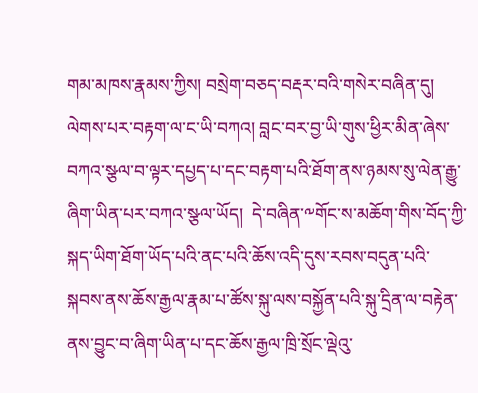གམ་མཁས་རྣམས་ཀྱིས། བསྲེག་བཅད་བརྡར་བའི་གསེར་བཞིན་དུ། ལེགས་པར་བརྟག་ལ་ང་ཡི་བཀའ། བླང་བར་བྱ་ཡི་གུས་ཕྱིར་མིན་ཞེས་བཀའ་སྩལ་བ་ལྟར་དཔྱད་པ་དང་བརྟག་པའི་ཐོག་ནས་ཉམས་སུ་ལེན་རྒྱུ་ཞིག་ཡིན་པར་བཀའ་སྩལ་ཡོད།  དེ་བཞིན་༸གོང་ས་མཆོག་གིས་བོད་ཀྱི་སྐད་ཡིག་ཐོག་ཡོད་པའི་ནང་པའི་ཆོས་འདི་དུས་རབས་བདུན་པའི་སྐབས་ནས་ཆོས་རྒྱལ་རྣམ་པ་ཚོས་སྐུ་ལས་བསྐྱོན་པའི་སྐུ་དྲིན་ལ་བརྟེན་ནས་བྱུང་བ་ཞིག་ཡིན་པ་དང་ཆོས་རྒྱལ་ཁྲི་སྲོང་ལྡེའུ་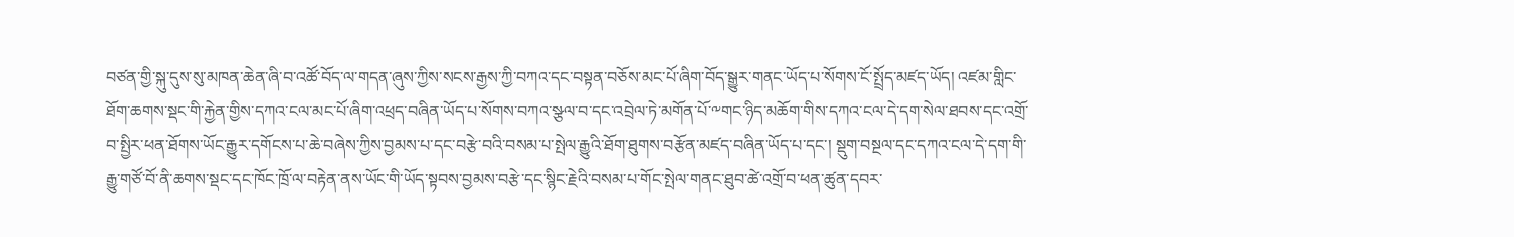བཙན་གྱི་སྐུ་དུས་སུ་མཁན་ཆེན་ཞི་བ་འཚོ་བོད་ལ་གདན་ཞུས་ཀྱིས་སངས་རྒྱས་ཀྱི་བཀའ་དང་བསྟན་བཅོས་མང་པོ་ཞིག་བོད་སྒྱུར་གནང་ཡོད་པ་སོགས་ངོ་སྤྲོད་མཛད་ཡོད། འཛམ་གླིང་ཐོག་ཆགས་སྡང་གི་རྐྱེན་གྱིས་དཀའ་ངལ་མང་པོ་ཞིག་འཕྲད་བཞིན་ཡོད་པ་སོགས་བཀའ་སྩལ་བ་དང་འབྲེལ་ཏེ་མགོན་པོ་༸གང་ཉིད་མཆོག་གིས་དཀའ་ངལ་དེ་དག་སེལ་ཐབས་དང་འགྲོ་བ་སྤྱིར་ཕན་ཐོགས་ཡོང་རྒྱུར་དགོངས་པ་ཆེ་བཞེས་ཀྱིས་བྱམས་པ་དང་བརྩེ་བའི་བསམ་པ་སྤེལ་རྒྱུའི་ཐོག་ཐུགས་བརྩོན་མཛད་བཞིན་ཡོད་པ་དང་། སྡུག་བསྔལ་དང་དཀའ་ངལ་དེ་དག་གི་རྒྱུ་གཙོ་བོ་ནི་ཆགས་སྡང་དང་ཁོང་ཁྲོ་ལ་བརྟེན་ནས་ཡོང་གི་ཡོད་སྟབས་བྱམས་བརྩེ་དང་སྙིང་རྗེའི་བསམ་པ་གོང་སྤེལ་གནང་ཐུབ་ཚེ་འགྲོ་བ་ཕན་ཚུན་དབར་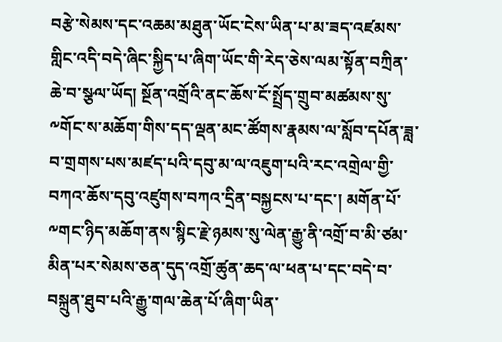བརྩེ་སེམས་དང་འཆམ་མཐུན་ཡོང་ངེས་ཡིན་པ་མ་ཟད་འཛམས་གླིང་འདི་བདེ་ཞིང་སྐྱིད་པ་ཞིག་ཡོང་གི་རེད་ཅེས་ལམ་སྟོན་བཀྲིན་ཆེ་བ་སྩལ་ཡོད། སྔོན་འགྲོའི་ནང་ཆོས་ངོ་སྤྲོད་གྲུབ་མཚམས་སུ་༸གོང་ས་མཆོག་གིས་དད་ལྡན་མང་ཚོགས་རྣམས་ལ་སློབ་དཔོན་ཟླ་བ་གྲགས་པས་མཛད་པའི་དབུ་མ་ལ་འཇུག་པའི་རང་འགྲེལ་གྱི་བཀའ་ཆོས་དབུ་འཛུགས་བཀའ་དྲིན་བསྐྱངས་པ་དང་། མགོན་པོ་༸གང་ཉིད་མཆོག་ནས་སྙིང་རྗེ་ཉམས་སུ་ལེན་རྒྱུ་ནི་འགྲོ་བ་མི་ཙམ་མིན་པར་སེམས་ཅན་དུད་འགྲོ་ཚུན་ཆད་ལ་ཕན་པ་དང་བདེ་བ་བསྐྲུན་ཐུབ་པའི་རྒྱུ་གལ་ཆེན་པོ་ཞིག་ཡིན་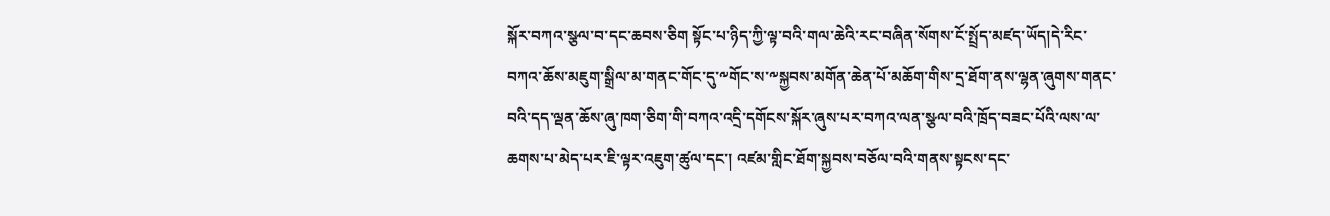སྐོར་བཀའ་སྩལ་བ་དང་ཆབས་ཅིག སྟོང་པ་ཉིད་ཀྱི་ལྟ་བའི་གལ་ཆེའི་རང་བཞིན་སོགས་ངོ་སྤྲོད་མཛད་ཡོད།དེ་རིང་བཀའ་ཆོས་མཇུག་སྒྲིལ་མ་གནང་གོང་དུ་༸གོང་ས་༸སྐྱབས་མགོན་ཆེན་པོ་མཆོག་གིས་དྲ་ཐོག་ནས་ལྷན་ཞུགས་གནང་བའི་དད་ལྡན་ཆོས་ཞུ་ཁག་ཅིག་གི་བཀའ་འདྲི་དགོངས་སྐོར་ཞུས་པར་བཀའ་ལན་སྩལ་བའི་ཁྲོད་བཟང་པོའི་ལས་ལ་ཆགས་པ་མེད་པར་ཇི་ལྟར་འཇུག་ཚུལ་དང་། འཛམ་གླིང་ཐོག་སྐྱབས་བཅོལ་བའི་གནས་སྟངས་དང་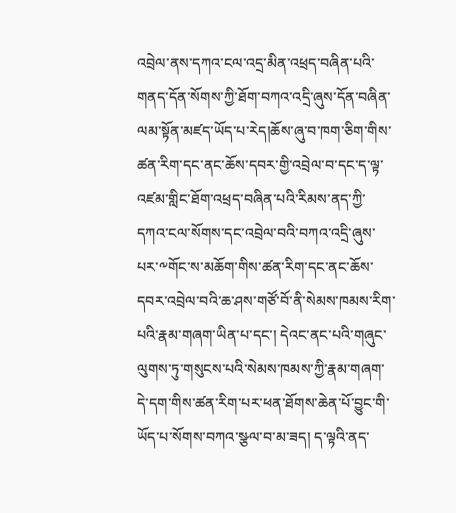འབྲེལ་ནས་དཀའ་ངལ་འདྲ་མིན་འཕྲད་བཞིན་པའི་གནད་དོན་སོགས་ཀྱི་ཐོག་བཀའ་འདྲི་ཞུས་དོན་བཞིན་ལམ་སྟོན་མཛད་ཡོད་པ་རེད།ཆོས་ཞུ་བ་ཁག་ཅིག་གིས་ཚན་རིག་དང་ནང་ཆོས་དབར་གྱི་འབྲེལ་བ་དང་ད་ལྟ་འཛམ་གླིང་ཐོག་འཕྲད་བཞིན་པའི་རིམས་ནད་ཀྱི་དཀའ་ངལ་སོགས་དང་འབྲེལ་བའི་བཀའ་འདྲི་ཞུས་པར་༸གོང་ས་མཆོག་གིས་ཚན་རིག་དང་ནང་ཆོས་དབར་འབྲེལ་བའི་ཆ་ཤས་གཙོ་བོ་ནི་སེམས་ཁམས་རིག་པའི་རྣམ་གཞག་ཡིན་པ་དང་། དེའང་ནང་པའི་གཞུང་ལུགས་ཏུ་གསུངས་པའི་སེམས་ཁམས་ཀྱི་རྣམ་གཞག་དེ་དག་གིས་ཚན་རིག་པར་ཕན་ཐོགས་ཆེན་པོ་བྱུང་གི་ཡོད་པ་སོགས་བཀའ་སྩལ་བ་མ་ཟད། ད་ལྟའི་ནད་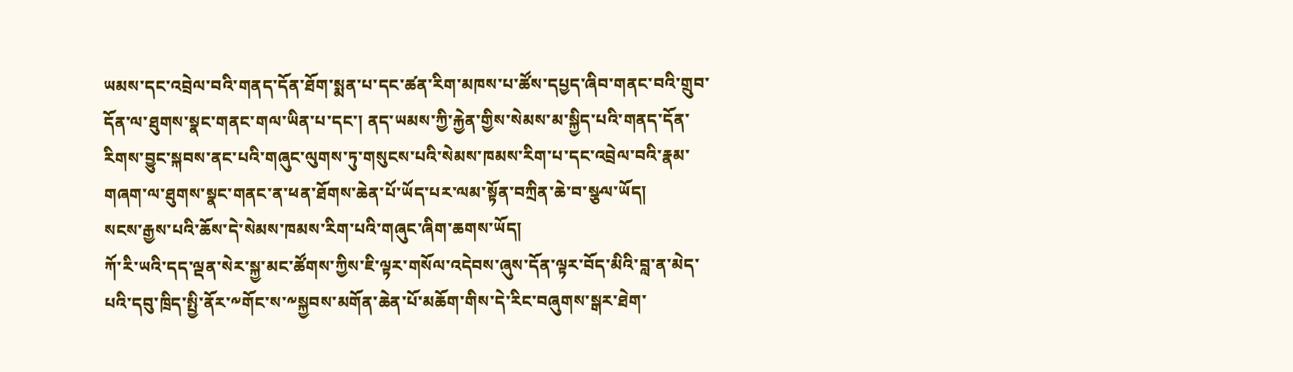ཡམས་དང་འབྲེལ་བའི་གནད་དོན་ཐོག་སྨན་པ་དང་ཚན་རིག་མཁས་པ་ཚོས་དཔྱད་ཞིབ་གནང་བའི་གྲུབ་དོན་ལ་ཐུགས་སྣང་གནང་གལ་ཡིན་པ་དང་། ནད་ཡམས་ཀྱི་རྐྱེན་གྱིས་སེམས་མ་སྐྱིད་པའི་གནད་དོན་རིགས་བྱུང་སྐབས་ནང་པའི་གཞུང་ལུགས་ཏུ་གསུངས་པའི་སེམས་ཁམས་རིག་པ་དང་འབྲེལ་བའི་རྣམ་གཞག་ལ་ཐུགས་སྣང་གནང་ན་ཕན་ཐོགས་ཆེན་པོ་ཡོད་པར་ལམ་སྟོན་བཀྲིན་ཆེ་བ་སྩལ་ཡོད།
སངས་རྒྱས་པའི་ཆོས་དེ་སེམས་ཁམས་རིག་པའི་གཞུང་ཞིག་ཆགས་ཡོད།
ཀོ་རི་ཡའི་དད་ལྡན་སེར་སྐྱ་མང་ཚོགས་ཀྱིས་ཇི་ལྟར་གསོལ་འདེབས་ཞུས་དོན་ལྟར་བོད་མིའི་བླ་ན་མེད་པའི་དབུ་ཁྲིད་སྤྱི་ནོར་༸གོང་ས་༸སྐྱབས་མགོན་ཆེན་པོ་མཆོག་གིས་དེ་རིང་བཞུགས་སྒར་ཐེག་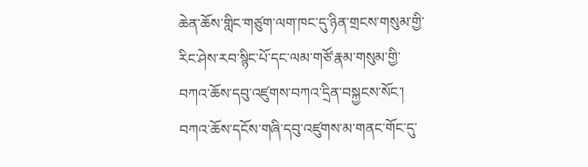ཆེན་ཆོས་གླིང་གཙུག་ལག་ཁང་དུ་ཉིན་གྲངས་གསུམ་གྱི་རིང་ཤེས་རབ་སྙིང་པོ་དང་ལམ་གཙོ་རྣམ་གསུམ་གྱི་བཀའ་ཆོས་དབུ་འཛུགས་བཀའ་དྲིན་བསྐྱངས་སོང་། བཀའ་ཆོས་དངོས་གཞི་དབུ་འཛུགས་མ་གནང་གོང་དུ་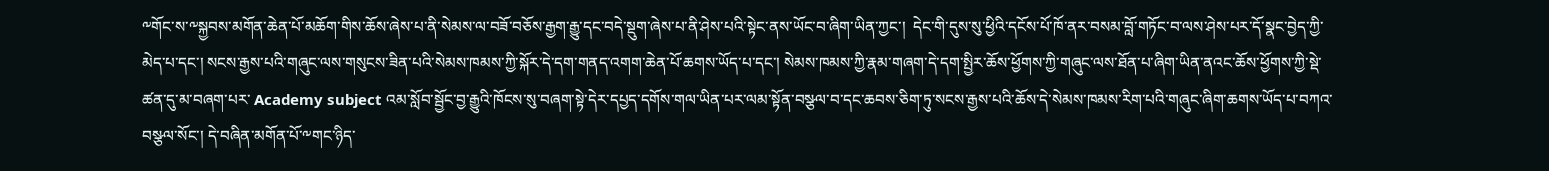༸གོང་ས་༸སྐྱབས་མགོན་ཆེན་པོ་མཆོག་གིས་ཆོས་ཞེས་པ་ནི་སེམས་ལ་བཟོ་བཅོས་རྒྱག་རྒྱུ་དང་བདེ་སྡུག་ཞེས་པ་ནི་ཤེས་པའི་སྟེང་ནས་ཡོང་བ་ཞིག་ཡིན་ཀྱང་།  དེང་གི་དུས་སུ་ཕྱིའི་དངོས་པོ་ཁོ་ནར་བསམ་བློ་གཏོང་བ་ལས་ཤེས་པར་དོ་སྣང་བྱེད་ཀྱི་མེད་པ་དང་། སངས་རྒྱས་པའི་གཞུང་ལས་གསུངས་ཟིན་པའི་སེམས་ཁམས་ཀྱི་སྐོར་དེ་དག་གནད་འགག་ཆེན་པོ་ཆགས་ཡོད་པ་དང་། སེམས་ཁམས་ཀྱི་རྣམ་གཞག་དེ་དག་སྤྱིར་ཆོས་ཕྱོགས་ཀྱི་གཞུང་ལས་ཐོན་པ་ཞིག་ཡིན་ནའང་ཆོས་ཕྱོགས་ཀྱི་སྡེ་ཚན་དུ་མ་བཞག་པར་ Academy subject འམ་སློབ་སྦྱོང་བྱ་རྒྱུའི་ཁོངས་སུ་བཞག་སྟེ་དེར་དཔྱད་དགོས་གལ་ཡིན་པར་ལམ་སྟོན་བསྩལ་བ་དང་ཆབས་ཅིག་ཏུ་སངས་རྒྱས་པའི་ཆོས་དེ་སེམས་ཁམས་རིག་པའི་གཞུང་ཞིག་ཆགས་ཡོད་པ་བཀའ་བསྩལ་སོང་། དེ་བཞིན་མགོན་པོ་༸གང་ཉིད་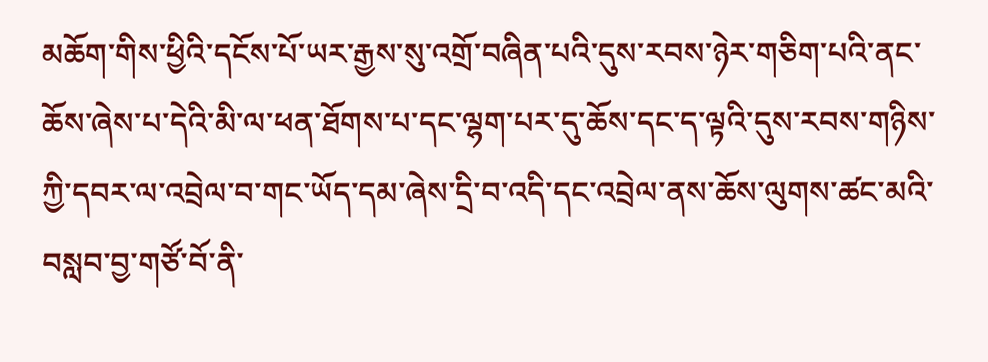མཆོག་གིས་ཕྱིའི་དངོས་པོ་ཡར་རྒྱས་སུ་འགྲོ་བཞིན་པའི་དུས་རབས་ཉེར་གཅིག་པའི་ནང་ཆོས་ཞེས་པ་དེའི་མི་ལ་ཕན་ཐོགས་པ་དང་ལྷག་པར་དུ་ཆོས་དང་ད་ལྟའི་དུས་རབས་གཉིས་ཀྱི་དབར་ལ་འབྲེལ་བ་གང་ཡོད་དམ་ཞེས་དྲི་བ་འདི་དང་འབྲེལ་ནས་ཆོས་ལུགས་ཚང་མའི་བསླབ་བྱ་གཙོ་བོ་ནི་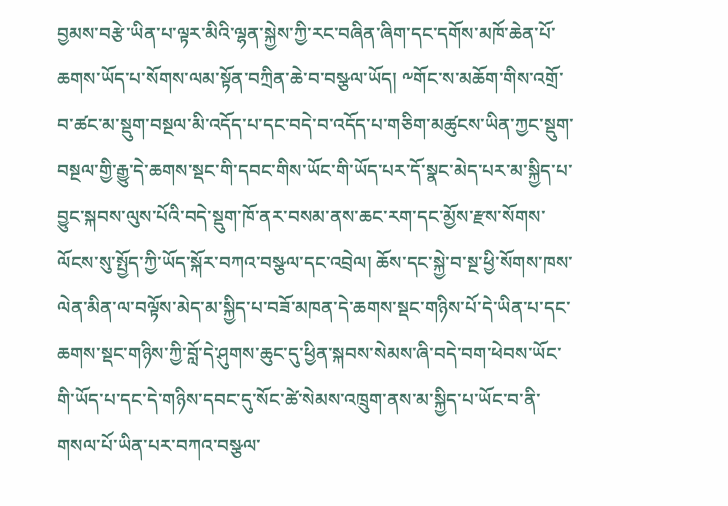བྱམས་བརྩེ་ཡིན་པ་ལྟར་མིའི་ལྷན་སྐྱེས་ཀྱི་རང་བཞིན་ཞིག་དང་དགོས་མཁོ་ཆེན་པོ་ཆགས་ཡོད་པ་སོགས་ལམ་སྟོན་བཀྲིན་ཆེ་བ་བསྩལ་ཡོད། ༸གོང་ས་མཆོག་གིས་འགྲོ་བ་ཚང་མ་སྡུག་བསྔལ་མི་འདོད་པ་དང་བདེ་བ་འདོད་པ་གཅིག་མཚུངས་ཡིན་ཀྱང་སྡུག་བསྔལ་གྱི་རྒྱུ་དེ་ཆགས་སྡང་གི་དབང་གིས་ཡོང་གི་ཡོད་པར་དོ་སྣང་མེད་པར་མ་སྐྱིད་པ་བྱུང་སྐབས་ལུས་པོའི་བདེ་སྡུག་ཁོ་ནར་བསམ་ནས་ཆང་རག་དང་མྱོས་རྫས་སོགས་ལོངས་སུ་སྤྱོད་ཀྱི་ཡོད་སྐོར་བཀའ་བསྩལ་དང་འབྲེལ། ཆོས་དང་སྐྱེ་བ་སྔ་ཕྱི་སོགས་ཁས་ལེན་མིན་ལ་བལྟོས་མེད་མ་སྐྱིད་པ་བཟོ་མཁན་དེ་ཆགས་སྡང་གཉིས་པོ་དེ་ཡིན་པ་དང་ཆགས་སྡང་གཉིས་ཀྱི་བློ་དེ་ཤུགས་ཆུང་དུ་ཕྱིན་སྐབས་སེམས་ཞི་བདེ་བག་ཕེབས་ཡོང་གི་ཡོད་པ་དང་དེ་གཉིས་དབང་དུ་སོང་ཚེ་སེམས་འཁྲུག་ནས་མ་སྐྱིད་པ་ཡོང་བ་ནི་གསལ་པོ་ཡིན་པར་བཀའ་བསྩལ་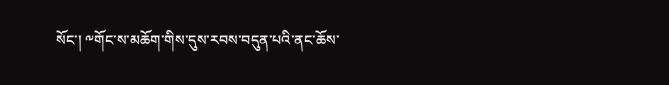སོང་། ༸གོང་ས་མཆོག་གིས་དུས་རབས་བདུན་པའི་ནང་ཆོས་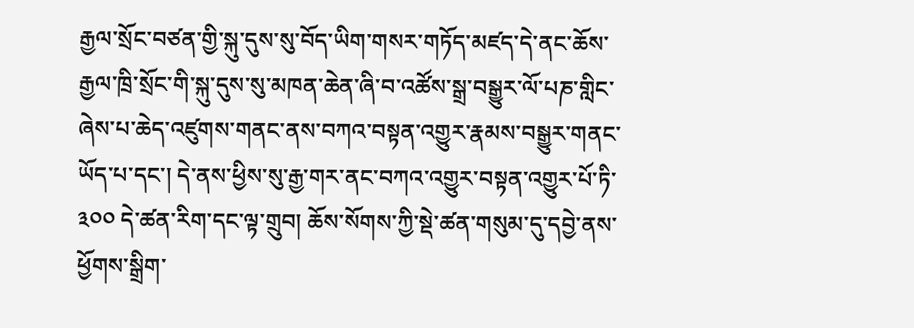རྒྱལ་སྲོང་བཙན་གྱི་སྐུ་དུས་སུ་བོད་ཡིག་གསར་གཏོད་མཛད་དེ་ནང་ཆོས་རྒྱལ་ཁྲི་སྲོང་གི་སྐུ་དུས་སུ་མཁན་ཆེན་ཞི་བ་འཚོས་སྒྲ་བསྒྱུར་ལོ་པཎ་གླིང་ཞེས་པ་ཆེད་འཛུགས་གནང་ནས་བཀའ་བསྟན་འགྱུར་རྣམས་བསྒྱུར་གནང་ཡོད་པ་དང་། དེ་ནས་ཕྱིས་སུ་རྒྱ་གར་ནང་བཀའ་འགྱུར་བསྟན་འགྱུར་པོ་ཏི་ ༣༠༠ དེ་ཚན་རིག་དང་ལྟ་གྲུབ། ཆོས་སོགས་ཀྱི་སྡེ་ཚན་གསུམ་དུ་དབྱེ་ནས་ཕྱོགས་སྒྲིག་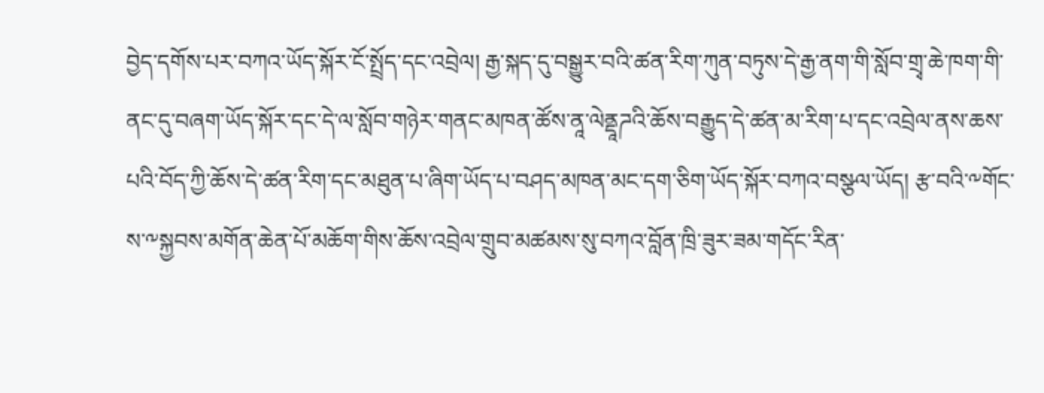བྱེད་དགོས་པར་བཀའ་ཡོད་སྐོར་ངོ་སྤྲོད་དང་འབྲེལ། རྒྱ་སྐད་དུ་བསྒྱུར་བའི་ཚན་རིག་ཀུན་བཏུས་དེ་རྒྱ་ནག་གི་སློབ་གྲྭ་ཆེ་ཁག་གི་ནང་དུ་བཞག་ཡོད་སྐོར་དང་དེ་ལ་སློབ་གཉེར་གནང་མཁན་ཚོས་ནཱ་ལེནྡཱཌའི་ཆོས་བརྒྱུད་དེ་ཚན་མ་རིག་པ་དང་འབྲེལ་ནས་ཆས་པའི་བོད་ཀྱི་ཆོས་དེ་ཚན་རིག་དང་མཐུན་པ་ཞིག་ཡོད་པ་བཤད་མཁན་མང་དག་ཅིག་ཡོད་སྐོར་བཀའ་བསྩལ་ཡོད། རྩ་བའི་༸གོང་ས་༸སྐྱབས་མགོན་ཆེན་པོ་མཆོག་གིས་ཆོས་འབྲེལ་གྲུབ་མཚམས་སུ་བཀའ་བློན་ཁྲི་ཟུར་ཟམ་གདོང་རིན་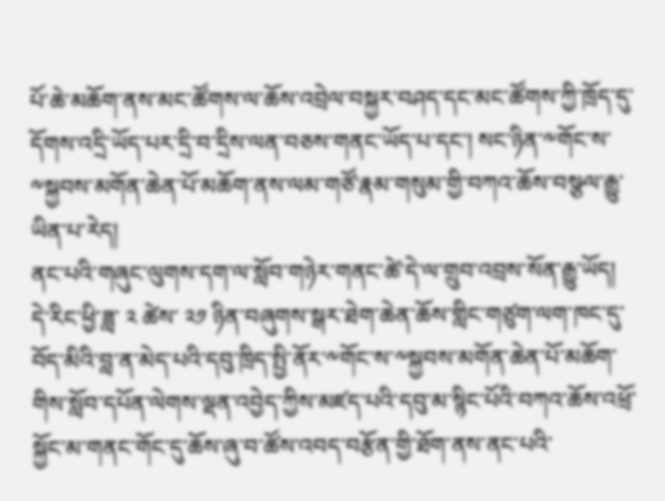པོ་ཆེ་མཆོག་ནས་མང་ཚོགས་ལ་ཆོས་འབྲེལ་བསྐྱར་བཤད་དང་མང་ཚོགས་ཀྱི་ཁྲོད་དུ་དོགས་འདྲི་ཡོད་པར་དྲི་བ་དྲིས་ལན་བཅས་གནང་ཡོད་པ་དང་། སང་ཉིན་༸གོང་ས་༸སྐྱབས་མགོན་ཆེན་པོ་མཆོག་ནས་ལམ་གཙོ་རྣམ་གསུམ་གྱི་བཀའ་ཆོས་བསྩལ་རྒྱུ་ཡིན་པ་རེད།
ནང་པའི་གཞུང་ལུགས་དག་ལ་སློབ་གཉེར་གནང་ཚེ་དེ་ལ་གྲུབ་འབྲས་སོན་རྒྱུ་ཡོད།
དེ་རིང་ཕྱི་ཟླ་ ༢ ཚེས་ ༢༡ ཉིན་བཞུགས་སྒར་ཐེག་ཆེན་ཆོས་གླིང་གཙུག་ལག་ཁང་དུ་བོད་མིའི་བླ་ན་མེད་པའི་དབུ་ཁྲིད་སྤྱི་ནོར་༸གོང་ས་༸སྐྱབས་མགོན་ཆེན་པོ་མཆོག་གིས་སློབ་དཔོན་ལེགས་ལྡན་འབྱེད་ཀྱིས་མཛད་པའི་དབུ་མ་སྙིང་པོའི་བཀའ་ཆོས་འཕྲོ་སྐྱོང་མ་གནང་གོང་དུ་ཆོས་ཞུ་བ་ཚོས་འབད་བརྩོན་གྱི་ཐོག་ནས་ནང་པའི་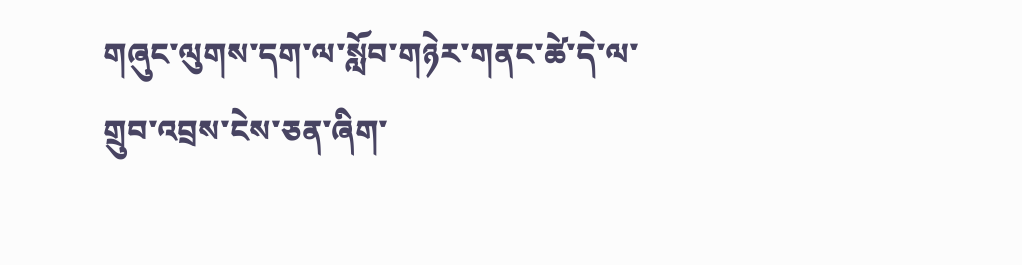གཞུང་ལུགས་དག་ལ་སློབ་གཉེར་གནང་ཚེ་དེ་ལ་གྲུབ་འབྲས་ངེས་ཅན་ཞིག་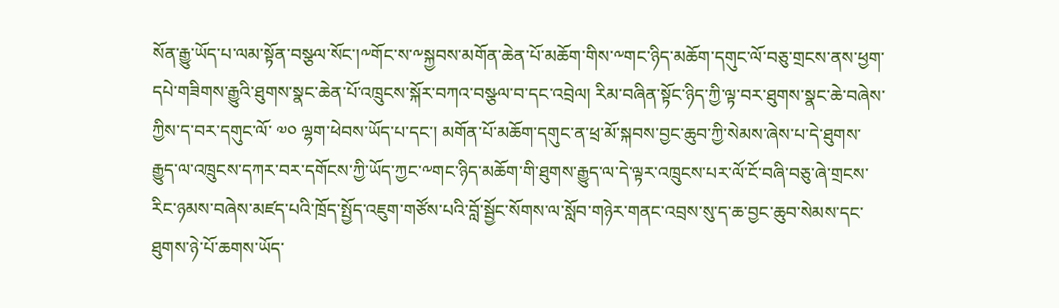སོན་རྒྱུ་ཡོད་པ་ལམ་སྟོན་བསྩལ་སོང་།༸གོང་ས་༸སྐྱབས་མགོན་ཆེན་པོ་མཆོག་གིས་༸གང་ཉིད་མཆོག་དགུང་ལོ་བཅུ་གྲངས་ནས་ཕྱག་དཔེ་གཟིགས་རྒྱུའི་ཐུགས་སྣང་ཆེན་པོ་འཁྲུངས་སྐོར་བཀའ་བསྩལ་བ་དང་འབྲེལ། རིམ་བཞིན་སྟོང་ཉིད་ཀྱི་ལྟ་བར་ཐུགས་སྣང་ཆེ་བཞེས་ཀྱིས་ད་བར་དགུང་ལོ་ ༧༠ ལྷག་ཕེབས་ཡོད་པ་དང་། མགོན་པོ་མཆོག་དགུང་ན་ཕྲ་མོ་སྐབས་བྱང་ཆུབ་ཀྱི་སེམས་ཞེས་པ་དེ་ཐུགས་རྒྱུད་ལ་འཁྲུངས་དཀར་བར་དགོངས་ཀྱི་ཡོད་ཀྱང་༸གང་ཉིད་མཆོག་གི་ཐུགས་རྒྱུད་ལ་དེ་ལྟར་འཁྲུངས་པར་ལོ་ངོ་བཞི་བཅུ་ཞེ་གྲངས་རིང་ཉམས་བཞེས་མཛད་པའི་ཁྲོད་སྤྱོད་འཇུག་གཙོས་པའི་བློ་སྦྱོང་སོགས་ལ་སློབ་གཉེར་གནང་འབྲས་སུ་ད་ཆ་བྱང་ཆུབ་སེམས་དང་ཐུགས་ཉེ་པོ་ཆགས་ཡོད་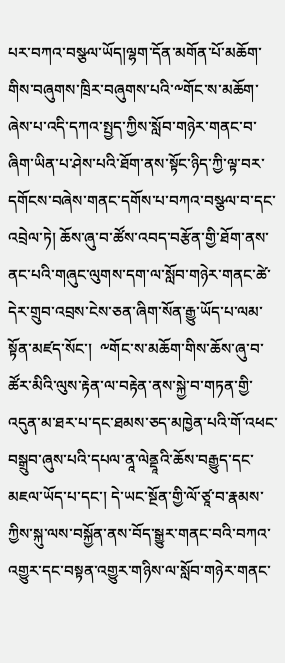པར་བཀའ་བསྩལ་ཡོད།ལྷག་དོན་མགོན་པོ་མཆོག་གིས་བཞུགས་ཁྲིར་བཞུགས་པའི་༸གོང་ས་མཆོག་ཞེས་པ་འདི་དཀའ་སྤྱད་ཀྱིས་སློབ་གཉེར་གནང་བ་ཞིག་ཡིན་པ་ཤེས་པའི་ཐོག་ནས་སྟོང་ཉིད་ཀྱི་ལྟ་བར་དགོངས་བཞེས་གནང་དགོས་པ་བཀའ་བསྩལ་བ་དང་འབྲེལ་ཏེ། ཆོས་ཞུ་བ་ཚོས་འབད་བརྩོན་གྱི་ཐོག་ནས་ནང་པའི་གཞུང་ལུགས་དག་ལ་སློབ་གཉེར་གནང་ཚེ་དེར་གྲུབ་འབྲས་ངེས་ཅན་ཞིག་སོན་རྒྱུ་ཡོད་པ་ལམ་སྟོན་མཛད་སོང་།  ༸གོང་ས་མཆོག་གིས་ཆོས་ཞུ་བ་ཚོར་མིའི་ལུས་རྟེན་ལ་བརྟེན་ནས་སྐྱེ་བ་གཏན་གྱི་འདུན་མ་ཐར་པ་དང་ཐམས་ཅད་མཁྱེན་པའི་གོ་འཕང་བསྒྲུབ་ཞུས་པའི་དཔལ་ནཱ་ལེནྡཱའི་ཆོས་བརྒྱུད་དང་མཇལ་ཡོད་པ་དང་། དེ་ཡང་སྔོན་གྱི་ལོ་ཙཱ་བ་རྣམས་ཀྱིས་སྐུ་ལས་བསྐྱོན་ནས་བོད་སྒྱུར་གནང་བའི་བཀའ་འགྱུར་དང་བསྟན་འགྱུར་གཉིས་ལ་སློབ་གཉེར་གནང་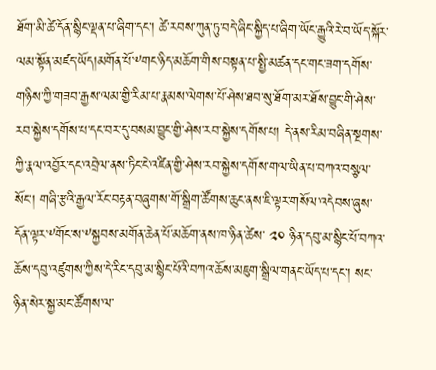ཐོག་མི་ཚེ་དོན་སྙིང་ལྡན་པ་ཞིག་དང་། ཚེ་རབས་ཀུན་ཏུ་བདེ་ཞིང་སྐྱིད་པ་ཞིག་ཡོང་རྒྱུའི་རེ་བ་ཡོད་སྐོར་ལམ་སྟོན་མཛད་ཡོད།མགོན་པོ་༸གང་ཉིད་མཆོག་གིས་བསྟན་པ་སྤྱི་མཚན་དང་གང་ཟག་དགོས་གཉིས་ཀྱི་གཟབ་རྒྱས་ལམ་གྱི་རིམ་པ་རྣམས་ལེགས་པོ་ཤེས་ཐབ་སུ་ཐོག་མར་ཐོས་བྱུང་གི་ཤེས་རབ་སྐྱེས་དགོས་པ་དང་བར་དུ་བསམ་བྱུང་གྱི་ཤེས་རབ་སྐྱེས་དགོས་པ། དེ་ནས་རིམ་བཞིན་སྔགས་ཀྱི་རྣལ་འབྱོར་དང་འབྲེལ་ནས་ཏིང་ངེ་འཛིན་གྱི་ཤེས་རབ་སྐྱེས་དགོས་གལ་ཡིན་པ་བཀའ་བསྩལ་སོང་། གཞི་རྩའི་རྒྱལ་རོང་བརྟན་བཞུགས་གོ་སྒྲིག་ཚོགས་ཆུང་ནས་ཇི་ལྟར་གསོལ་འདེབས་ཞུས་དོན་ལྟར་༸གོང་ས་༸སྐྱབས་མགོན་ཆེན་པོ་མཆོག་ནས་ཁ་ཉིན་ཚེས་ ༢༠ ཉིན་དབུ་མ་སྙིང་པོ་བཀའ་ཆོས་དབུ་འཛུགས་ཀྱིས་དེ་རིང་དབུ་མ་སྙིང་པོའི་བཀའ་ཆོས་མཇུག་སྒྲིལ་གནང་ཡོད་པ་དང་། སང་ཉིན་སེར་སྐྱ་མང་ཚོགས་ལ་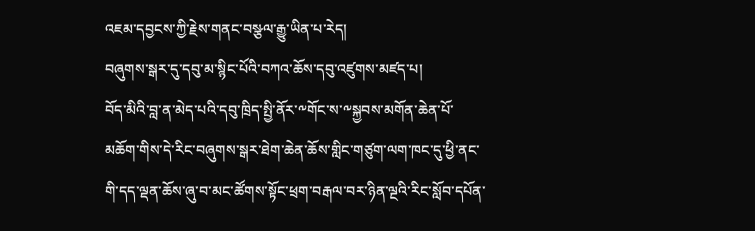འཇམ་དབྱངས་ཀྱི་རྗེས་གནང་བསྩལ་རྒྱུ་ཡིན་པ་རེད།
བཞུགས་སྒར་དུ་དབུ་མ་སྙིང་པོའི་བཀའ་ཆོས་དབུ་འཛུགས་མཛད་པ།
བོད་མིའི་བླ་ན་མེད་པའི་དབུ་ཁྲིད་སྤྱི་ནོར་༸གོང་ས་༸སྐྱབས་མགོན་ཆེན་པོ་མཆོག་གིས་དེ་རིང་བཞུགས་སྒར་ཐེག་ཆེན་ཆོས་གླིང་གཙུག་ལག་ཁང་དུ་ཕྱི་ནང་གི་དད་ལྡན་ཆོས་ཞུ་བ་མང་ཚོགས་སྟོང་ཕྲག་བརྒལ་བར་ཉིན་ལྔའི་རིང་སློབ་དཔོན་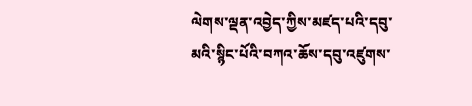ལེགས་ལྡན་འབྱེད་ཀྱིས་མཛད་པའི་དབུ་མའི་སྙིང་པོའི་བཀའ་ཆོས་དབུ་འཛུགས་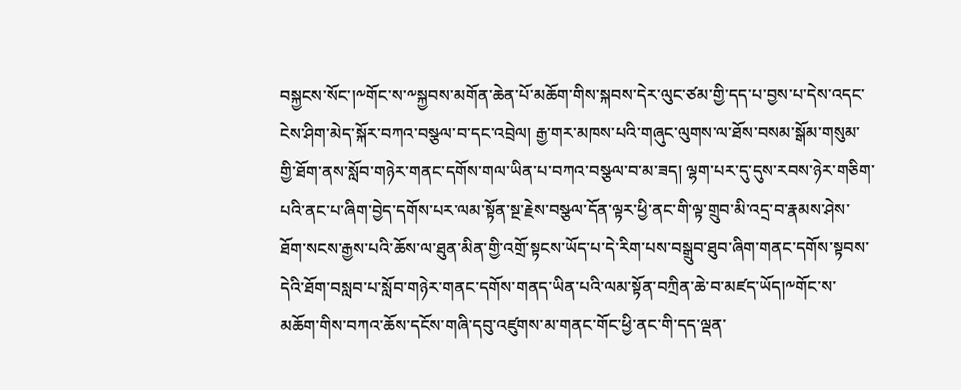བསྐྱངས་སོང་།༸གོང་ས་༸སྐྱབས་མགོན་ཆེན་པོ་མཆོག་གིས་སྐབས་དེར་ལུང་ཙམ་གྱི་དད་པ་བྱས་པ་དེས་འདང་ངེས་ཤིག་མེད་སྐོར་བཀའ་བསྩལ་བ་དང་འབྲེལ། རྒྱ་གར་མཁས་པའི་གཞུང་ལུགས་ལ་ཐོས་བསམ་སྒོམ་གསུམ་གྱི་ཐོག་ནས་སློབ་གཉེར་གནང་དགོས་གལ་ཡིན་པ་བཀའ་བསྩལ་བ་མ་ཟད། ལྷག་པར་དུ་དུས་རབས་ཉེར་གཅིག་པའི་ནང་པ་ཞིག་བྱེད་དགོས་པར་ལམ་སྟོན་སྔ་རྗེས་བསྩལ་དོན་ལྟར་ཕྱི་ནང་གི་ལྟ་གྲུབ་མི་འདྲ་བ་རྣམས་ཤེས་ཐོག་སངས་རྒྱས་པའི་ཆོས་ལ་ཐུན་མིན་གྱི་འགྲོ་སྟངས་ཡོད་པ་དེ་རིག་པས་བསྒྲུབ་ཐུབ་ཞིག་གནང་དགོས་སྟབས་དེའི་ཐོག་བསླབ་པ་སློབ་གཉེར་གནང་དགོས་གནད་ཡིན་པའི་ལམ་སྟོན་བཀྲིན་ཆེ་བ་མཛད་ཡོད།༸གོང་ས་མཆོག་གིས་བཀའ་ཆོས་དངོས་གཞི་དབུ་འཛུགས་མ་གནང་གོང་ཕྱི་ནང་གི་དད་ལྡན་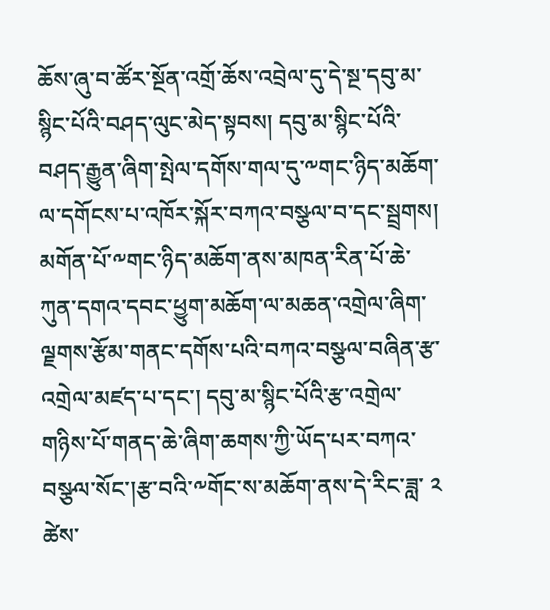ཆོས་ཞུ་བ་ཚོར་སྔོན་འགྲོ་ཆོས་འབྲེལ་དུ་དེ་སྔ་དབུ་མ་སྙིང་པོའི་བཤད་ལུང་མེད་སྟབས། དབུ་མ་སྙིང་པོའི་བཤད་རྒྱུན་ཞིག་སྤེལ་དགོས་གལ་དུ་༸གང་ཉིད་མཆོག་ལ་དགོངས་པ་འཁོར་སྐོར་བཀའ་བསྩལ་བ་དང་སྦྲགས། མགོན་པོ་༸གང་ཉིད་མཆོག་ནས་མཁན་རིན་པོ་ཆེ་ཀུན་དགའ་དབང་ཕྱུག་མཆོག་ལ་མཆན་འགྲེལ་ཞིག་ལྗགས་རྩོམ་གནང་དགོས་པའི་བཀའ་བསྩལ་བཞིན་རྩ་འགྲེལ་མཛད་པ་དང་། དབུ་མ་སྙིང་པོའི་རྩ་འགྲེལ་གཉིས་པོ་གནད་ཆེ་ཞིག་ཆགས་ཀྱི་ཡོད་པར་བཀའ་བསྩལ་སོང་།རྩ་བའི་༸གོང་ས་མཆོག་ནས་དེ་རིང་ཟླ་ ༢ ཚེས་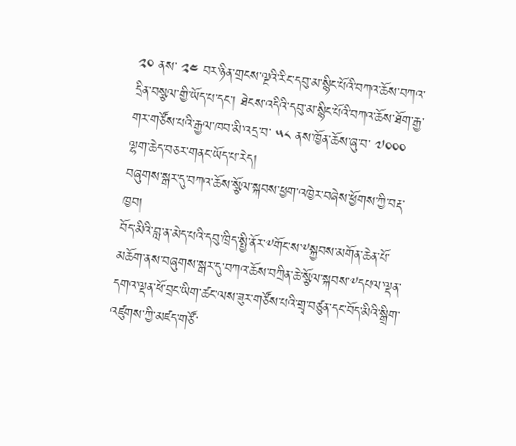༢༠ ནས་ ༢༤ བར་ཉིན་གྲངས་ལྔའི་རིང་དབུ་མ་སྙིང་པོའི་བཀའ་ཆོས་བཀའ་དྲིན་བསྩལ་གྱི་ཡོད་པ་དང་། ཐེངས་འདིའི་དབུ་མ་སྙིང་པོའི་བཀའ་ཆོས་ཐོག་རྒྱ་གར་གཙོས་པའི་རྒྱལ་ཁབ་མི་འདྲ་བ་ ༥༨ ནས་ཁྱོན་ཆོས་ཞུ་བ་ ༧༠༠༠ ལྷག་ཆེད་བཅར་གནང་ཡོད་པ་རེད།
བཞུགས་སྒར་དུ་བཀའ་ཆོས་སྩོལ་སྐབས་ཕྱག་འཁྱེར་བཞེས་ཕྱོགས་ཀྱི་བརྡ་ཁྱབ།
བོད་མིའི་བླ་ན་མེད་པའི་དབུ་ཁྲིད་སྤྱི་ནོར་༸གོང་ས་༸སྐྱབས་མགོན་ཆེན་པོ་མཆོག་ནས་བཞུགས་སྒར་དུ་བཀའ་ཆོས་བཀྲིན་ཆེ་སྩོལ་སྐབས་༸དཔལ་ལྡན་དགའ་ལྡན་ཕོ་བྲང་ཡིག་ཚང་ལས་ཟུར་གཙོས་པའི་གྲྭ་བཙུན་དང་བོད་མིའི་སྒྲིག་འཛུགས་ཀྱི་མཛད་གཙོ་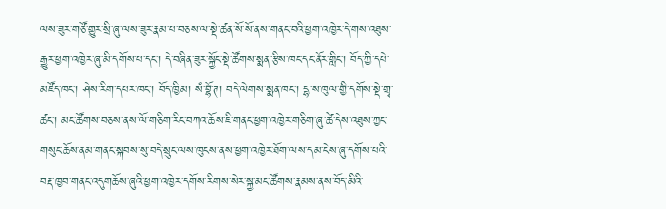ལས་ཟུར་གཙོ་གྱུར་སྲི་ཞུ་ལས་ཟུར་རྣམ་པ་བཅས་ལ་སྡེ་ཚན་སོ་སོ་ནས་གནང་བའི་ཕྱག་འཁྱེར་དེ་གས་འཐུས་རྒྱུར་ཕྱག་འཁྱེར་ཞུ་མི་དགོས་པ་དང་། དེ་བཞིན་ཟུར་སྐྱོང་སྡེ་ཚོགས་སྨན་རྩིས་ཁང་དང་ནོར་གླིང་། བོད་ཀྱི་དཔེ་མཛོད་ཁང་། ཤེས་རིག་དཔར་ཁང་། བོད་ཁྱིམ། སཾ་བྷོ་ཊ། བདེ་ལེགས་སྨན་ཁང་། དྷ་ས་ཁུལ་གྱི་དགོས་སྡེ་གྲྭ་ཚང་། མང་ཚོགས་བཅས་ནས་ལོ་གཅིག་རིང་བཀའ་ཆོས་ཇི་གནང་ཕྱག་འཁྱེར་གཅིག་ཞུ་ཚེ་དེས་འཐུས་ཀྱང་གསུང་ཆོས་ནམ་གནང་སྐབས་སུ་བདེ་སྲུང་ལས་ཁུངས་ནས་ཕྱག་འཁྱེར་ཐོག་ལས་དམ་ངེས་ཞུ་དགོས་པའི་བརྡ་ཁྱབ་གནང་འདུགཆོས་ཞུའི་ཕྱག་འཁྱེར་དགོས་རིགས་སེར་སྐྱ་མང་ཚོགས་རྣམས་ནས་བོད་མིའི་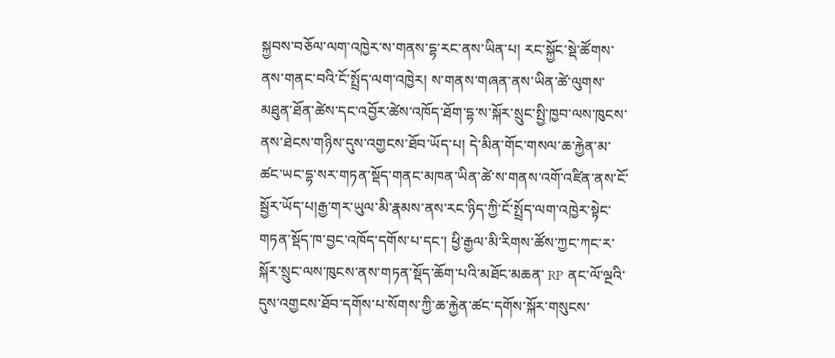སྐྱབས་བཅོལ་ལག་འཁྱེར་ས་གནས་དྷ་རང་ནས་ཡིན་པ། རང་སྐྱོང་སྡེ་ཚོགས་ནས་གནང་བའི་ངོ་སྤྲོད་ལག་འཁྱེར། ས་གནས་གཞན་ནས་ཡིན་ཚེ་ལུགས་མཐུན་ཐོན་ཚེས་དང་འབྱོར་ཚེས་འཁོད་ཐོག་དྷ་ས་སྐོར་སྲུང་སྤྱི་ཁྱབ་ལས་ཁུངས་ནས་ཐེངས་གཉིས་དུས་འགྱངས་ཐོབ་ཡོད་པ། དེ་མིན་གོང་གསལ་ཆ་རྐྱེན་མ་ཚང་ཡང་དྷ་སར་གཏན་སྡོད་གནང་མཁན་ཡིན་ཚེ་ས་གནས་འགོ་འཛིན་ནས་ངོ་སྦྱོར་ཡོད་པ།རྒྱ་གར་ཡུལ་མི་རྣམས་ནས་རང་ཉིད་ཀྱི་ངོ་སྤྲོད་ལག་འཁྱེར་སྟེང་གཏན་སྡོད་ཁ་བྱང་འཁོད་དགོས་པ་དང་། ཕྱི་རྒྱལ་མི་རིགས་ཚོས་ཀྱང་ཀང་ར་སྐོར་སྲུང་ལས་ཁུངས་ནས་གཏན་སྡོད་ཆོག་པའི་མཐོང་མཆན་ RP ནང་ལོ་ལྔའི་དུས་འགྱངས་ཐོབ་དགོས་པ་སོགས་ཀྱི་ཆ་རྐྱེན་ཚང་དགོས་སྐོར་གསུངས་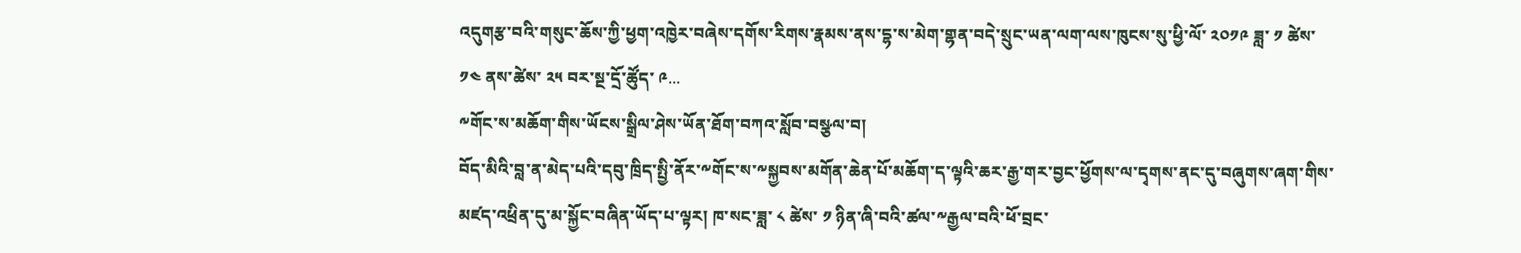འདུགརྩ་བའི་གསུང་ཆོས་ཀྱི་ཕྱག་འཁྱེར་བཞེས་དགོས་རིགས་རྣམས་ནས་དྷ་ས་མེག་གྷན་བདེ་སྲུང་ཡན་ལག་ལས་ཁུངས་སུ་ཕྱི་ལོ་ ༢༠༡༩ ཟླ་ ༡ ཚེས་ ༡༤ ནས་ཚེས་ ༢༥ བར་སྔ་དྲོ་ཚོུད་ ༩...
༸གོང་ས་མཆོག་གིས་ཡོངས་སྒྲིལ་ཤེས་ཡོན་ཐོག་བཀའ་སློབ་བསྩལ་བ།
བོད་མིའི་བླ་ན་མེད་པའི་དབུ་ཁྲིད་སྤྱི་ནོར་༸གོང་ས་༸སྐྱབས་མགོན་ཆེན་པོ་མཆོག་ད་ལྟའི་ཆར་རྒྱ་གར་བྱང་ཕྱོགས་ལ་དྭགས་ནང་དུ་བཞུགས་ཞག་གིས་མཛད་འཕྲིན་དུ་མ་སྐྱོང་བཞིན་ཡོད་པ་ལྟར། ཁ་སང་ཟླ་ ༨ ཚེས་ ༡ ཉིན་ཞི་བའི་ཚལ་༸རྒྱལ་བའི་ཕོ་བྲང་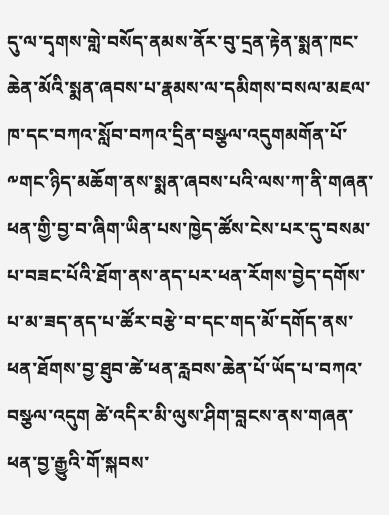དུ་ལ་དྭགས་གླེ་བསོད་ནམས་ནོར་བུ་དྲན་རྟེན་སྨན་ཁང་ཆེན་མོའི་སྨན་ཞབས་པ་རྣམས་ལ་དམིགས་བསལ་མཇལ་ཁ་དང་བཀའ་སློབ་བཀའ་དྲིན་བསྩལ་འདུགམགོན་པོ་༸གང་ཉིད་མཆོག་ནས་སྨན་ཞབས་པའི་ལས་ཀ་ནི་གཞན་ཕན་གྱི་བྱ་བ་ཞིག་ཡིན་པས་ཁྱེད་ཚོས་ངེས་པར་དུ་བསམ་པ་བཟང་པོའི་ཐོག་ནས་ནད་པར་ཕན་རོགས་བྱེད་དགོས་པ་མ་ཟད་ནད་པ་ཚོར་བརྩེ་བ་དང་གད་མོ་དགོད་ནས་ཕན་ཐོགས་བྱ་ཐུབ་ཚེ་ཕན་རླབས་ཆེན་པོ་ཡོད་པ་བཀའ་བསྩལ་འདུག ཚེ་འདིར་མི་ལུས་ཤིག་བླངས་ནས་གཞན་ཕན་བྱ་རྒྱུའི་གོ་སྐབས་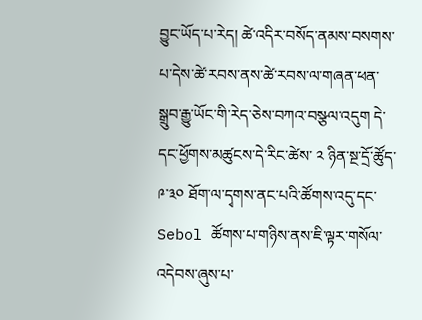བྱུང་ཡོད་པ་རེད། ཚེ་འདིར་བསོད་ནམས་བསགས་པ་དེས་ཚེ་རབས་ནས་ཚེ་རབས་ལ་གཞན་ཕན་སྒྲུབ་རྒྱུ་ཡོང་གི་རེད་ཅེས་བཀའ་བསྩལ་འདུག དེ་དང་ཕྱོགས་མཚུངས་དེ་རིང་ཚེས་ ༢ ཉིན་སྔ་དྲོ་ཚོུད་ ༩་༣༠ ཐོག་ལ་དྭགས་ནང་པའི་ཚོགས་འདུ་དང་ Sebol ཚོགས་པ་གཉིས་ནས་ཇི་ལྟར་གསོལ་འདེབས་ཞུས་པ་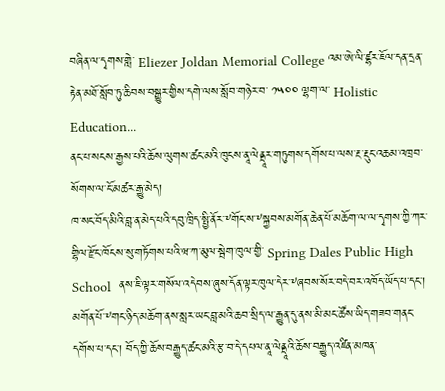བཞིན་ལ་དྭགས་གླེ་ Eliezer Joldan Memorial College འམ་ཨེ་ལི་ཛྷར་ཇོལ་དན་དྲན་རྟེན་མཐོ་སློབ་ཏུ་ཆིབས་བསྒྱུར་གྱིས་དགེ་ལས་སློབ་གཉེར་བ་ ༡༥༠༠ ལྷག་ལ་ Holistic Education...
ནང་པ་སངས་རྒྱས་པའི་ཆོས་ལུགས་ཚང་མའི་ཁུངས་ནཱ་ལེནྡཱར་གཏུགས་དགོས་པ་ལས་རྔ་རྡུང་འཆམ་འཁྲབ་སོགས་ལ་ངོ་མཚར་རྒྱུ་མེད།
ཁ་སང་བོད་མིའི་བླ་ན་མེད་པའི་དབུ་ཁྲིད་སྤྱི་ནོར་༸གོང་ས་༸སྐྱབས་མགོན་ཆེན་པོ་མཆོག་ལ་ལ་དྭགས་ཀྱི་ཀར་གྷིལ་རྫོང་ཁོངས་སུ་གཏོགས་པའི་ཝ་ཀ་མུལ་སྦེག་ཁུལ་གྱི་ Spring Dales Public High School  ནས་ཇི་ལྟར་གསོལ་འདེབས་ཞུས་དོན་ལྟར་ཁུལ་དེར་༸ཞབས་སོར་བདེ་བར་འཁོད་ཡོད་པ་དང་། མགོན་པོ་༸གང་ཉིད་མཆོག་ནས་སླར་ཡང་བླ་མའི་ཆབ་སྲིད་ལ་རྒྱུན་དུ་ནས་མི་མང་ཚོས་ཡིད་གཟབ་གནང་དགོས་པ་དང་། བོད་ཀྱི་ཆོས་བརྒྱུད་ཚང་མའི་རྩ་བ་དེ་དཔལ་ནཱ་ལེནྡཱའི་ཆོས་བརྒྱུད་འཛིན་མཁན་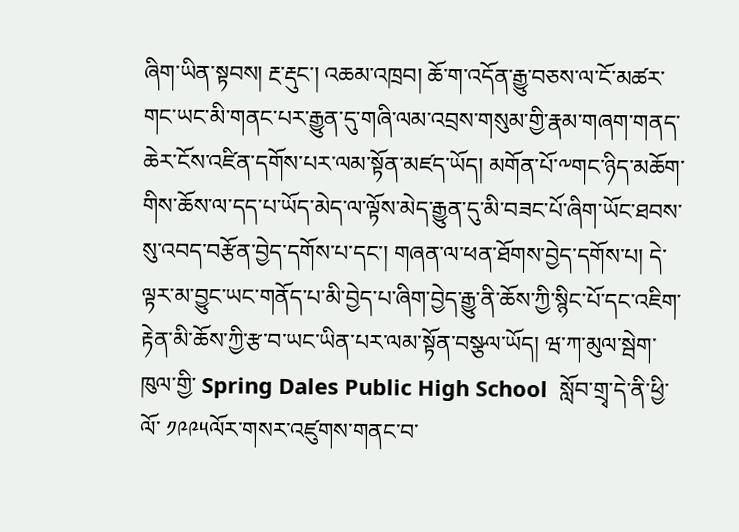ཞིག་ཡིན་སྟབས། རྔ་རྡུང་། འཆམ་འཁྲབ། ཆོ་ག་འདོན་རྒྱུ་བཅས་ལ་ངོ་མཚར་གང་ཡང་མི་གནང་པར་རྒྱུན་དུ་གཞི་ལམ་འབྲས་གསུམ་གྱི་རྣམ་གཞག་གནད་ཆེར་ངོས་འཛིན་དགོས་པར་ལམ་སྟོན་མཛད་ཡོད། མགོན་པོ་༸གང་ཉིད་མཆོག་གིས་ཆོས་ལ་དད་པ་ཡོད་མེད་ལ་ལྟོས་མེད་རྒྱུན་དུ་མི་བཟང་པོ་ཞིག་ཡོང་ཐབས་སུ་འབད་བརྩོན་བྱེད་དགོས་པ་དང་། གཞན་ལ་ཕན་ཐོགས་བྱེད་དགོས་པ། དེ་ལྟར་མ་བྱུང་ཡང་གནོད་པ་མི་བྱེད་པ་ཞིག་བྱེད་རྒྱུ་ནི་ཆོས་ཀྱི་སྙིང་པོ་དང་འཇིག་རྟེན་མི་ཆོས་ཀྱི་རྩ་བ་ཡང་ཡིན་པར་ལམ་སྟོན་བསྩལ་ཡོད། ཝ་ཀ་མུལ་སྦེག་ཁུལ་གྱི་ Spring Dales Public High School  སློབ་གྲྭ་དེ་ནི་ཕྱི་ལོ་ ༡༩༩༥ལོར་གསར་འཛུགས་གནང་བ་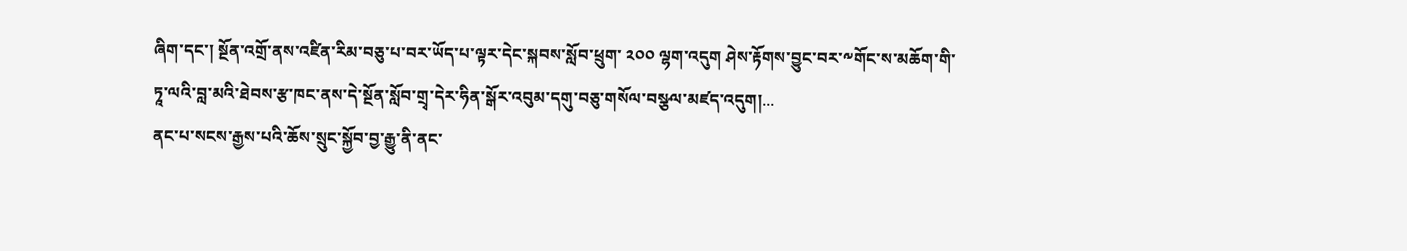ཞིག་དང་། སྔོན་འགྲོ་ནས་འཛིན་རིམ་བཅུ་པ་བར་ཡོད་པ་ལྟར་དེང་སྐབས་སློབ་ཕྲུག་ ༢༠༠ ལྷག་འདུག ཤེས་རྟོགས་བྱུང་བར་༸གོང་ས་མཆོག་གི་ཏཱ་ལའི་བླ་མའི་ཐེབས་རྩ་ཁང་ནས་དེ་སྔོན་སློབ་གྲྭ་དེར་ཧིན་སྒོར་འབུམ་དགུ་བཅུ་གསོལ་བསྩལ་མཛད་འདུག།...
ནང་པ་སངས་རྒྱས་པའི་ཆོས་སྲུང་སྐྱོབ་བྱ་རྒྱུ་ནི་ནང་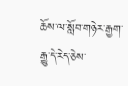ཆོས་ལ་སློབ་གཉེར་རྒྱག་རྒྱུ་དེ་རེད་ཅེས་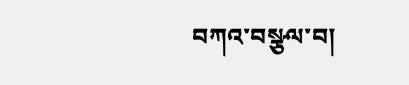བཀའ་བསྩལ་བ།